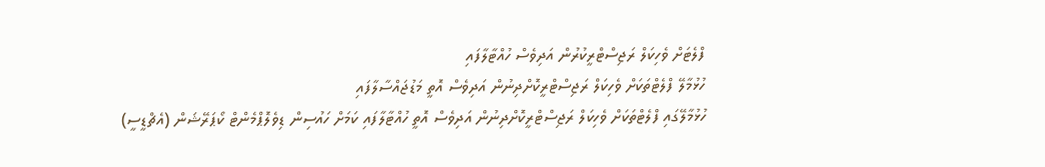ފްލެޓަށް ވެހިކަލް ރަޖިސްޓްރީކުރުން އަދިވެސް ހުއްޓާލާފައި
ހުޅުމާލޭ ފްލެޓްތަކަށް ވެހިކަލް ރަޖިސްޓްރީކޮށްދިނުން އަދިވެސް އޮތީ މަޑުޖައްސާލާފައި
ހުޅުމާލޭގައި ފްލެޓްތަކަށް ވެހިކަލް ރަޖިސްޓްރީކޮށްދިނުން އަދިވެސް އޮތީ ހުއްޓާލާފައި ކަމަށް ހައުސިން ޑިވެލޮޕްމެންޓް ކޯޕަރޭޝަން (އެޗްޑީސީ)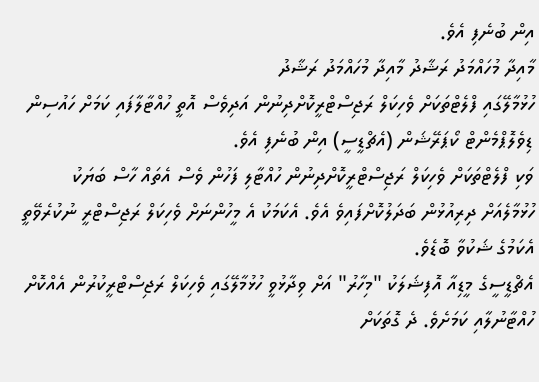އިން ބުނެފި އެވެ.
މާއިދާ މުހައްމަދު ރަޝާދު މާއިދާ މުހައްމަދު ރަޝާދު
ހުޅުމާލޭގައި ފްލެޓްތަކަށް ވެހިކަލް ރަޖިސްޓްރީކޮށްދިނުން އަދިވެސް އޮތީ ހުއްޓާލާފައި ކަމަށް ހައުސިން ޑިވެލޮޕްމެންޓް ކޯޕަރޭޝަން (އެޗްޑީސީ) އިން ބުނެފި އެވެ.
ވަކި ފްލެޓްތަކަށް ވެހިކަލް ރަޖިސްޓްރީކޮށްދިނުން ހުއްޓާލި ފަހުން ވެސް އެތައް ހާސް ބަޔަކު ހުޅުމާލެއަށް ދިރިއުޅުން ބަދަލުކޮށްފައިވެ އެވެ. އެކަމަކު އެ މީހުންނަށް ވެހިކަލް ރަޖިސްޓްރީ ނުކުރެވޭތީ އެކަމުގެ ޝަކުވާ ބޮޑެވެ.
އެޗްޑީސީގެ މީޑިއާ އޮފިޝަލަކު "މިހާރު" އަށް ވިދާޅުވީ ހުޅުމާލޭގައި ވެހިކަލް ރަޖިސްޓްރީކުރުން އެއްކޮށް ހުއްޓާނުލާއި ކަމަށެވެ. ދެ ގޮތަކަށް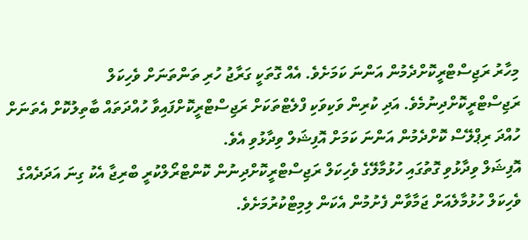މިހާރު ރަޖިސްޓްރީކޮށްދެމުން އަންނަ ކަމަށެވެ. އެއް ގޮތަކީ ގަރާޖު ހުރި ތަންތަނަށް ވެހިކަލް ރަޖިސްޓްރީކޮށްދިނުމެވެ. އަދި ކުރިން ވަކިވަކި ފްލެޓްތަކަށް ރަޖިސްޓްރީކޮށްފައިވާ ހުއްދަތައް ބާތިލުކޮށް އެތަނަށް ހުއްދަ ރިޕްލޭސް ކޮށްދެމުން އަންނަ ކަމަށް އޮފިޝަލް ވިދާޅުވި އެވެ.
އޮފިޝަލް ވިދާޅުވި ގޮތުގައި ހުޅުމާލޭގެ ވެހިކަލް ރަޖިސްޓްރީކޮށްދިނުން ކޮންޓްރޯލްކުރީ ބްރިޖާ އެކު ގިނަ އަދަދެއްގެ ވެހިކަލް ހުޅުމާލެއަށް ޖަމާވާން ފެށުމުން އެކަން ލިމިޓްކުރުމަށެވެ.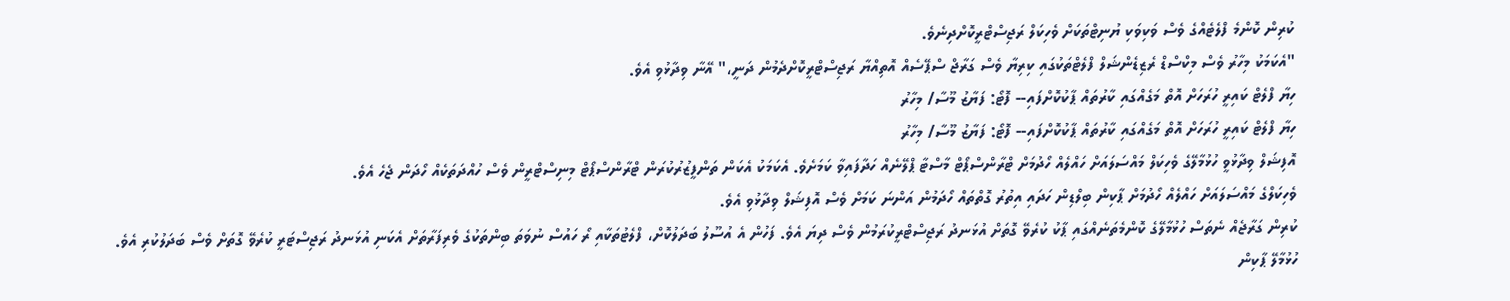ކުރިން ކޮންމެ ފްލެޓެއްގެ ވެސް ވަކިވަކި ޔުނިޓްތަކަށް ވެހިކަލް ރަޖިސްޓްރީކޮށްދިނެވެ.
"އެކަމަކު މިހާރު ވެސް މިކްސްޑް ރެޒިޑެންޝަލް ފްލެޓްތަކުގައި ކިރިޔާ ވެސް ގަރާޖް ސްޕޭސެއް އޮތިއްޔާ ރަޖިސްޓްރީކޮށްދެމުން ދަނީ،" އޭނާ ވިދާޅުވި އެވެ.
ހިޔާ ފްލެޓް ކައިރީ ހުރަހަށް އޮތް މަގެއްގައި ކާރުތައް ޕާކުކޮށްފައި-- ފޮޓޯ: ފަޔާޒު މޫސާ/ މިހާރު
ހިޔާ ފްލެޓް ކައިރީ ހުރަހަށް އޮތް މަގެއްގައި ކާރުތައް ޕާކުކޮށްފައި-- ފޮޓޯ: ފަޔާޒު މޫސާ/ މިހާރު
އޮފިޝަލް ވިދާޅުވީ ހުޅުމާލޭގެ ވެހިކަލް މައްސަލައަށް ހައްލެއް ހޯދުމަށް ޓްރާންސްޕޯޓް މާސްޓާ ޕްލޭނެއް ހަދާފައިވާ ކަމަށެވެ. އެކަމަކު އެކަން ތަންފީޒުރުކުރަން ޓްރާންސްޕޯޓް މިނިސްޓްރީން ވެސް ހުއްދަތަކެއް ހޯދަން ޖެހެ އެވެ.
ވެހިކަލްގެ މައްސަލައަށް ހައްލެއް ހޯދުމަށް ޕާކިން ބިލްޑިން ހަދައި އިތުރު ގޮތްތައް ހޯދަމުން އަންނަ ކަމަށް ވެސް އޮފިޝަލް ވިދާޅުވި އެވެ.
ކުރިން ގަރާޖެއް ނެތަސް ހުޅުމާލޭގެ ކޮންމެތަނެއްގައި ޕާކު ކުރެވޭ ގޮތަށް އުޅަނދު ރަޖިސްޓްރީކުރަމުން ވެސް ދިޔަ އެވެ. ފަހުން އެ އުސޫލު ބަދަލުކޮށް، ފްލެޓުތަކާއި ރޯ ހައުސް ނުވަތަ ބިންތަކުގެ ވެރިފަރާތަށް އެކަނި އުޅަނދު ރަޖިސްޓަރީ ކުރެވޭ ގޮތަށް ވެސް ބަދަލުކުރި އެވެ.
ހުޅުމާލޭ ޕާކިން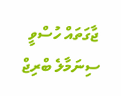ޖާގަތައް ހުސްވީ ސިނަމާލެ ބްރިޖް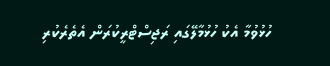ހުޅުވުމާ އެކު ހުޅުމާލޭގައި ރަޖިސްޓްރީކުރަން އެތެރެކުރި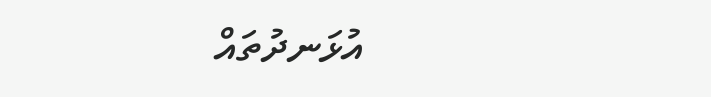އުޅަނދުތައް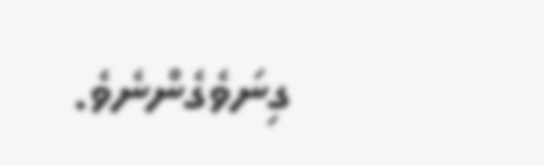ގިނަވެގެންނެވެ.